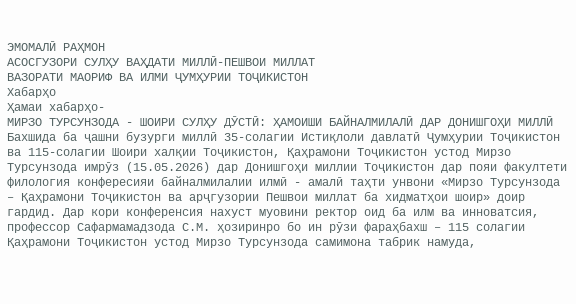ЭМОМАЛӢ РАҲМОН
АСОСГУЗОРИ СУЛҲУ ВАҲДАТИ МИЛЛӢ-ПЕШВОИ МИЛЛАТ
ВАЗОРАТИ МАОРИФ ВА ИЛМИ ҶУМҲУРИИ ТОҶИКИСТОН
Хабарҳо
Ҳамаи хабарҳо-
МИРЗО ТУРСУНЗОДА - ШОИРИ СУЛҲУ ДӮСТӢ: ҲАМОИШИ БАЙНАЛМИЛАЛӢ ДАР ДОНИШГОҲИ МИЛЛӢ Бахшида ба ҷашни бузурги миллӣ 35-солагии Истиқлоли давлатӣ Ҷумҳурии Тоҷикистон ва 115-солагии Шоири халқии Тоҷикистон, Қаҳрамони Тоҷикистон устод Мирзо Турсунзода имрӯз (15.05.2026) дар Донишгоҳи миллии Тоҷикистон дар пояи факултети филология конфересияи байналмилалии илмӣ - амалӣ таҳти унвони «Мирзо Турсунзода – Қаҳрамони Тоҷикистон ва арҷгузории Пешвои миллат ба хидматҳои шоир» доир гардид. Дар кори конференсия нахуст муовини ректор оид ба илм ва инноватсия, профессор Сафармамадзода С.М. ҳозиринро бо ин рӯзи фараҳбахш – 115 солагии Қаҳрамони Тоҷикистон устод Мирзо Турсунзода самимона табрик намуда,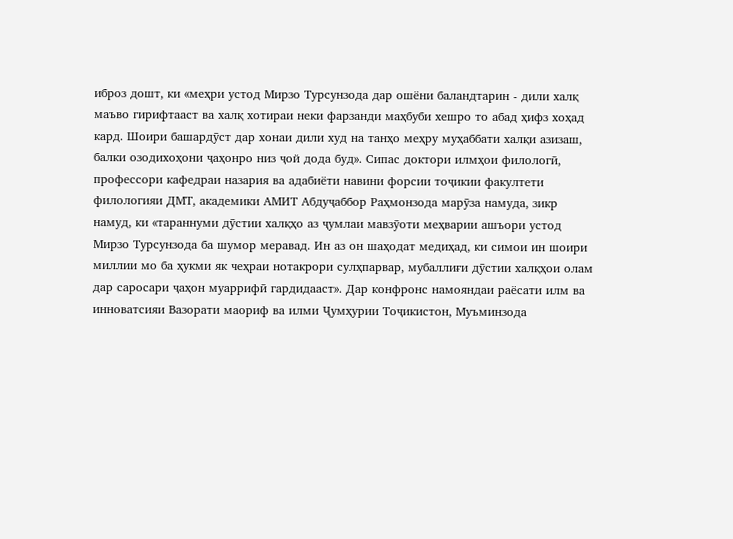иброз дошт, ки «меҳри устод Мирзо Турсунзода дар ошёни баландтарин - дили халқ маъво гирифтааст ва халқ хотираи неки фарзанди маҳбуби хешро то абад ҳифз хоҳад кард. Шоири башардӯст дар хонаи дили худ на танҳо меҳру муҳаббати халқи азизаш, балки озодихоҳони ҷаҳонро низ ҷой дода буд». Сипас доктори илмҳои филологӣ, профессори кафедраи назария ва адабиёти навини форсии тоҷикии факултети филологияи ДМТ, академики АМИТ Абдуҷаббор Раҳмонзода марӯза намуда, зикр намуд, ки «тараннуми дӯстии халқҳо аз ҷумлаи мавзӯоти меҳварии ашъори устод Мирзо Турсунзода ба шумор меравад. Ин аз он шаҳодат медиҳад, ки симои ин шоири миллии мо ба ҳукми як чеҳраи нотакрори сулҳпарвар, мубаллиғи дӯстии халқҳои олам дар саросари ҷаҳон муаррифӣ гардидааст». Дар конфронс намояндаи раёсати илм ва инноватсияи Вазорати маориф ва илми Ҷумҳурии Тоҷикистон, Муъминзода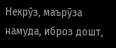Некрӯз, маърӯза намуда, иброз дошт,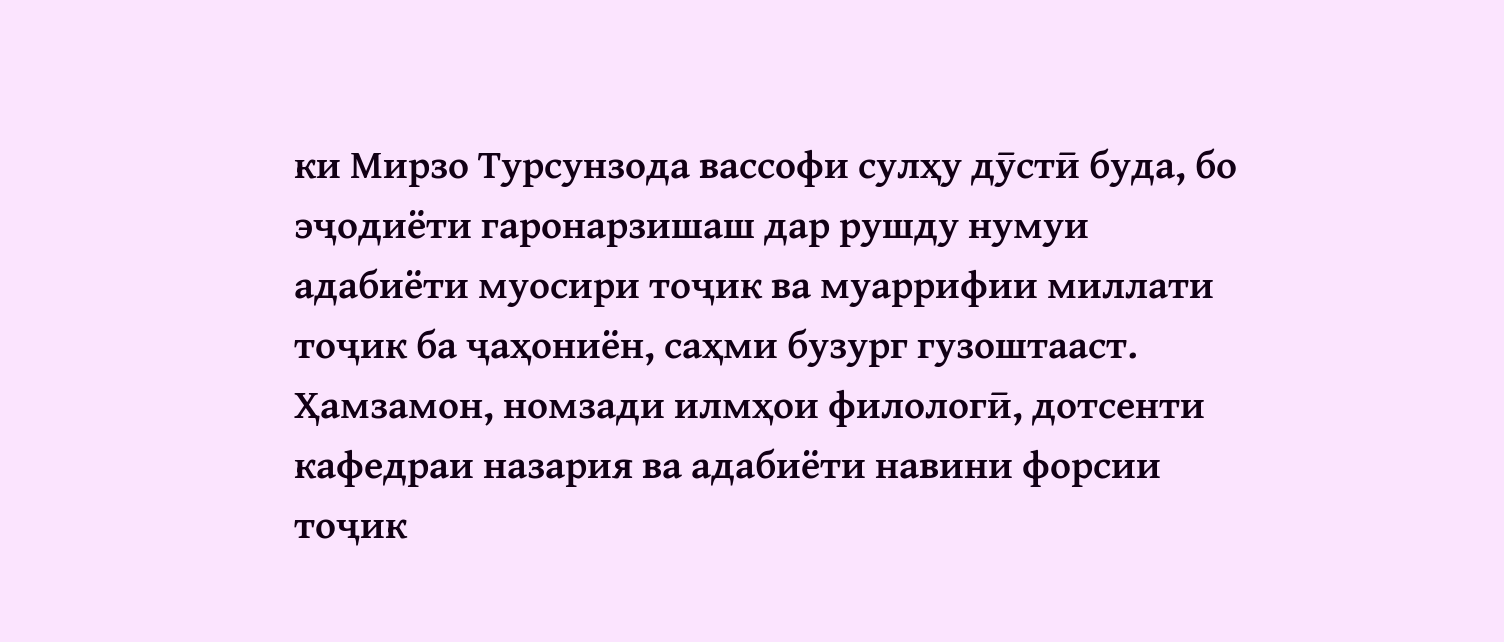ки Мирзо Турсунзода вассофи сулҳу дӯстӣ буда, бо эҷодиёти гаронарзишаш дар рушду нумуи адабиёти муосири тоҷик ва муаррифии миллати тоҷик ба ҷаҳониён, саҳми бузург гузоштааст. Ҳамзамон, номзади илмҳои филологӣ, дотсенти кафедраи назария ва адабиёти навини форсии тоҷик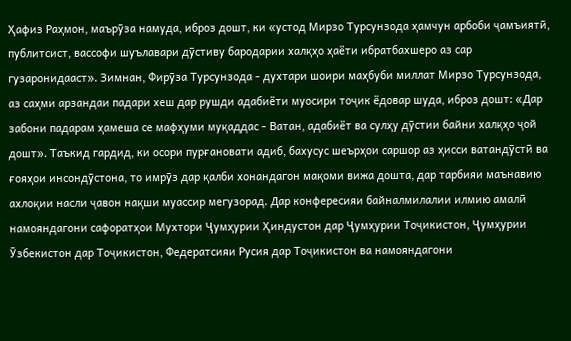Ҳафиз Раҳмон, маърӯза намуда, иброз дошт, ки «устод Мирзо Турсунзода ҳамчун арбоби ҷамъиятӣ, публитсист, вассофи шуълавари дӯстиву бародарии халқҳо ҳаёти ибратбахшеро аз сар гузаронидааст». Зимнан, Фирӯза Турсунзода - духтари шоири маҳбуби миллат Мирзо Турсунзода, аз саҳми арзандаи падари хеш дар рушди адабиёти муосири тоҷик ёдовар шуда, иброз дошт: «Дар забони падарам ҳамеша се мафҳуми муқаддас - Ватан, адабиёт ва сулҳу дӯстии байни халқҳо ҷой дошт». Таъкид гардид, ки осори пурғановати адиб, бахусус шеърҳои саршор аз ҳисси ватандӯстӣ ва ғояҳои инсондӯстона, то имрӯз дар қалби хонандагон мақоми вижа дошта, дар тарбияи маънавию ахлоқии насли ҷавон нақши муассир мегузорад. Дар конфересияи байналмилалии илмию амалӣ намояндагони сафоратҳои Мухтори Ҷумҳурии Ҳиндустон дар Ҷумҳурии Тоҷикистон, Ҷумҳурии Ӯзбекистон дар Тоҷикистон, Федератсияи Русия дар Тоҷикистон ва намояндагони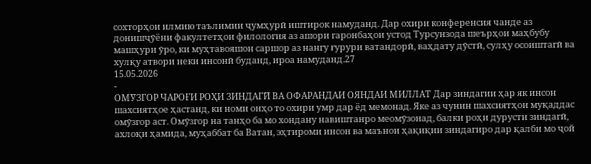сохторҳои илмию таълимии ҷумҳурӣ иштирок намуданд. Дар охири конференсия чанде аз донишҷӯёни факултетҳои филология аз ашори гаронбаҳои устод Турсунзода шеърҳои маҳбубу машҳури ӯро, ки муҳтавояшон саршор аз нангу ғурури ватандорӣ, ваҳдату дӯстӣ, сулҳу осоиштагӣ ва хулқу атвори неки инсонӣ буданд, ироа намуданд.27
15.05.2026
-
ОМӮЗГОР ЧАРОҒИ РОҲИ ЗИНДАГӢ ВА ОФАРАНДАИ ОЯНДАИ МИЛЛАТ Дар зиндагии ҳар як инсон шахсиятҳое ҳастанд, ки номи онҳо то охири умр дар ёд мемонад. Яке аз чунин шахсиятҳои муқаддас омӯзгор аст. Омӯзгор на танҳо ба мо хондану навиштанро меомӯзонад, балки роҳи дурусти зиндагӣ, ахлоқи ҳамида, муҳаббат ба Ватан, эҳтироми инсон ва маънои ҳақиқии зиндагиро дар қалби мо ҷой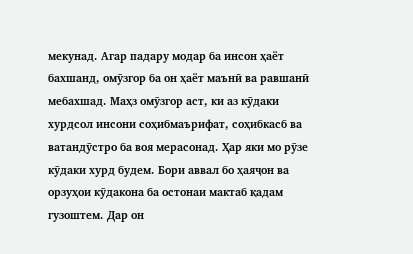мекунад. Агар падару модар ба инсон ҳаёт бахшанд, омӯзгор ба он ҳаёт маънӣ ва равшанӣ мебахшад. Маҳз омӯзгор аст, ки аз кӯдаки хурдсол инсони соҳибмаърифат, соҳибкасб ва ватандӯстро ба воя мерасонад. Ҳар яки мо рӯзе кӯдаки хурд будем. Бори аввал бо ҳаяҷон ва орзуҳои кӯдакона ба остонаи мактаб қадам гузоштем. Дар он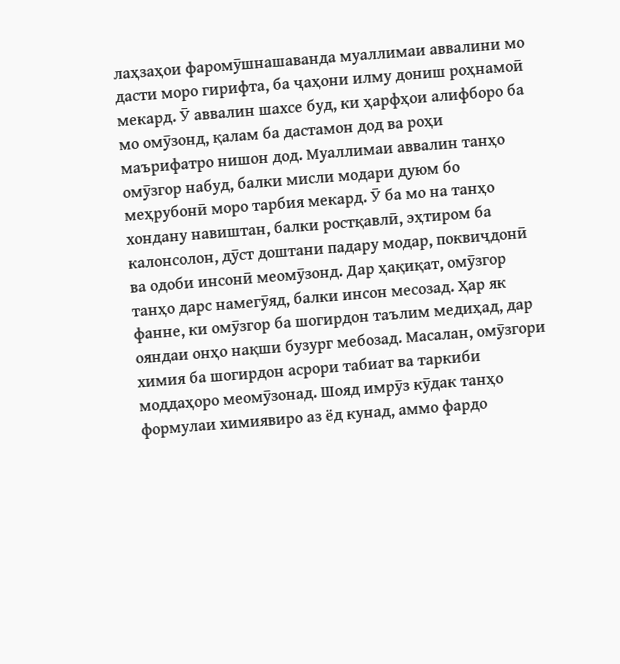лаҳзаҳои фаромӯшнашаванда муаллимаи аввалини мо дасти моро гирифта, ба ҷаҳони илму дониш роҳнамоӣ мекард. Ӯ аввалин шахсе буд, ки ҳарфҳои алифборо ба мо омӯзонд, қалам ба дастамон дод ва роҳи маърифатро нишон дод. Муаллимаи аввалин танҳо омӯзгор набуд, балки мисли модари дуюм бо меҳрубонӣ моро тарбия мекард. Ӯ ба мо на танҳо хондану навиштан, балки ростқавлӣ, эҳтиром ба калонсолон, дӯст доштани падару модар, поквиҷдонӣ ва одоби инсонӣ меомӯзонд. Дар ҳақиқат, омӯзгор танҳо дарс намегӯяд, балки инсон месозад. Ҳар як фанне, ки омӯзгор ба шогирдон таълим медиҳад, дар ояндаи онҳо нақши бузург мебозад. Масалан, омӯзгори химия ба шогирдон асрори табиат ва таркиби моддаҳоро меомӯзонад. Шояд имрӯз кӯдак танҳо формулаи химиявиро аз ёд кунад, аммо фардо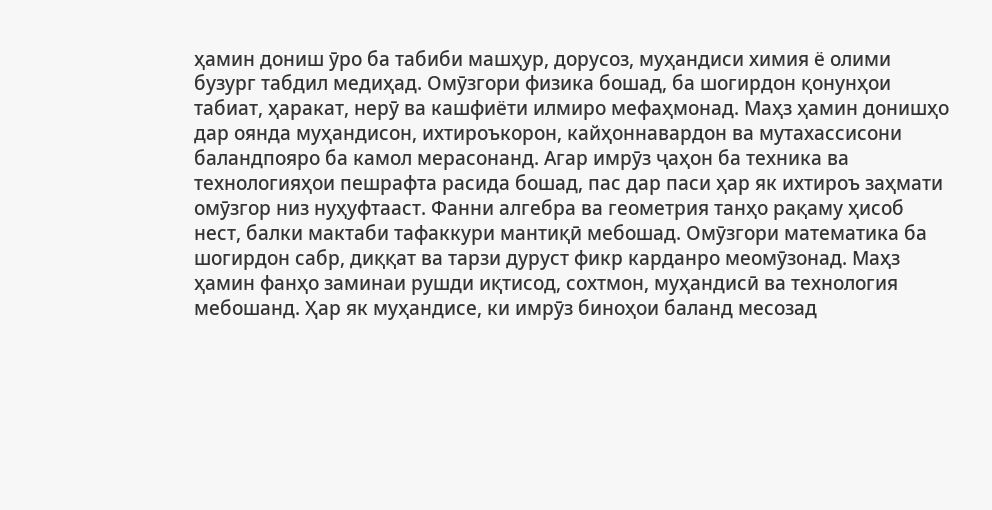ҳамин дониш ӯро ба табиби машҳур, дорусоз, муҳандиси химия ё олими бузург табдил медиҳад. Омӯзгори физика бошад, ба шогирдон қонунҳои табиат, ҳаракат, нерӯ ва кашфиёти илмиро мефаҳмонад. Маҳз ҳамин донишҳо дар оянда муҳандисон, ихтироъкорон, кайҳоннавардон ва мутахассисони баландпояро ба камол мерасонанд. Агар имрӯз ҷаҳон ба техника ва технологияҳои пешрафта расида бошад, пас дар паси ҳар як ихтироъ заҳмати омӯзгор низ нуҳуфтааст. Фанни алгебра ва геометрия танҳо рақаму ҳисоб нест, балки мактаби тафаккури мантиқӣ мебошад. Омӯзгори математика ба шогирдон сабр, диққат ва тарзи дуруст фикр карданро меомӯзонад. Маҳз ҳамин фанҳо заминаи рушди иқтисод, сохтмон, муҳандисӣ ва технология мебошанд. Ҳар як муҳандисе, ки имрӯз биноҳои баланд месозад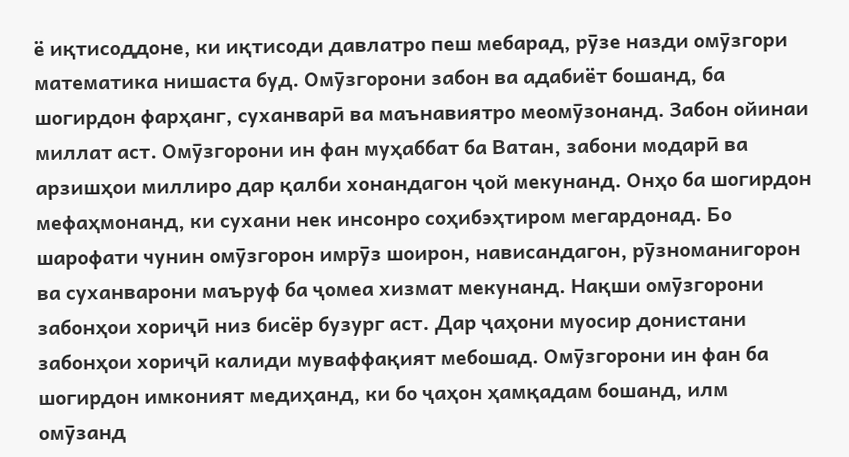ё иқтисоддоне, ки иқтисоди давлатро пеш мебарад, рӯзе назди омӯзгори математика нишаста буд. Омӯзгорони забон ва адабиёт бошанд, ба шогирдон фарҳанг, суханварӣ ва маънавиятро меомӯзонанд. Забон ойинаи миллат аст. Омӯзгорони ин фан муҳаббат ба Ватан, забони модарӣ ва арзишҳои миллиро дар қалби хонандагон ҷой мекунанд. Онҳо ба шогирдон мефаҳмонанд, ки сухани нек инсонро соҳибэҳтиром мегардонад. Бо шарофати чунин омӯзгорон имрӯз шоирон, нависандагон, рӯзноманигорон ва суханварони маъруф ба ҷомеа хизмат мекунанд. Нақши омӯзгорони забонҳои хориҷӣ низ бисёр бузург аст. Дар ҷаҳони муосир донистани забонҳои хориҷӣ калиди муваффақият мебошад. Омӯзгорони ин фан ба шогирдон имконият медиҳанд, ки бо ҷаҳон ҳамқадам бошанд, илм омӯзанд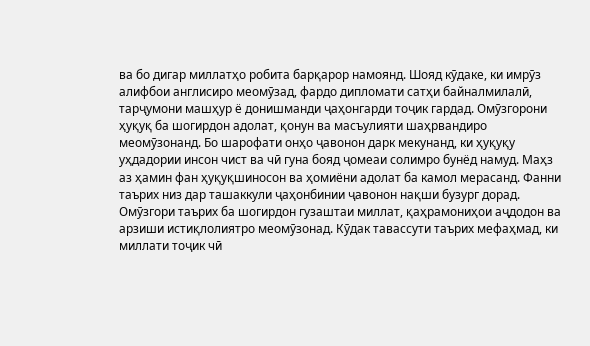ва бо дигар миллатҳо робита барқарор намоянд. Шояд кӯдаке, ки имрӯз алифбои англисиро меомӯзад, фардо дипломати сатҳи байналмилалӣ, тарҷумони машҳур ё донишманди ҷаҳонгарди тоҷик гардад. Омӯзгорони ҳуқуқ ба шогирдон адолат, қонун ва масъулияти шаҳрвандиро меомӯзонанд. Бо шарофати онҳо ҷавонон дарк мекунанд, ки ҳуқуқу уҳдадории инсон чист ва чӣ гуна бояд ҷомеаи солимро бунёд намуд. Маҳз аз ҳамин фан ҳуқуқшиносон ва ҳомиёни адолат ба камол мерасанд. Фанни таърих низ дар ташаккули ҷаҳонбинии ҷавонон нақши бузург дорад. Омӯзгори таърих ба шогирдон гузаштаи миллат, қаҳрамониҳои аҷдодон ва арзиши истиқлолиятро меомӯзонад. Кӯдак тавассути таърих мефаҳмад, ки миллати тоҷик чӣ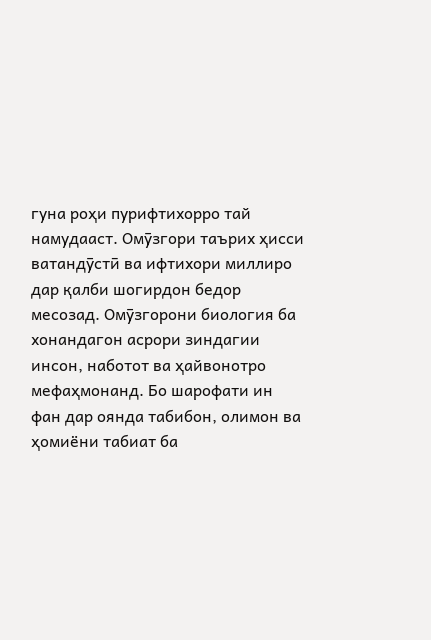гуна роҳи пурифтихорро тай намудааст. Омӯзгори таърих ҳисси ватандӯстӣ ва ифтихори миллиро дар қалби шогирдон бедор месозад. Омӯзгорони биология ба хонандагон асрори зиндагии инсон, наботот ва ҳайвонотро мефаҳмонанд. Бо шарофати ин фан дар оянда табибон, олимон ва ҳомиёни табиат ба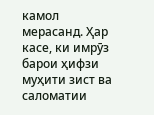камол мерасанд. Ҳар касе, ки имрӯз барои ҳифзи муҳити зист ва саломатии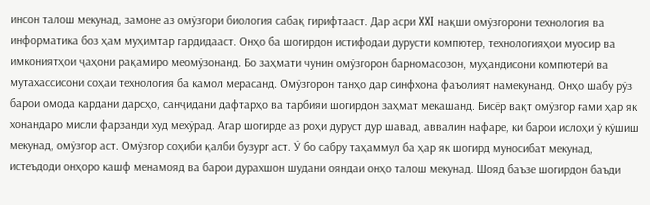инсон талош мекунад, замоне аз омӯзгори биология сабақ гирифтааст. Дар асри XXI нақши омӯзгорони технология ва информатика боз ҳам муҳимтар гардидааст. Онҳо ба шогирдон истифодаи дурусти компютер, технологияҳои муосир ва имкониятҳои ҷаҳони рақамиро меомӯзонанд. Бо заҳмати чунин омӯзгорон барномасозон, муҳандисони компютерӣ ва мутахассисони соҳаи технология ба камол мерасанд. Омӯзгорон танҳо дар синфхона фаъолият намекунанд. Онҳо шабу рӯз барои омода кардани дарсҳо, санҷидани дафтарҳо ва тарбияи шогирдон заҳмат мекашанд. Бисёр вақт омӯзгор ғами ҳар як хонандаро мисли фарзанди худ мехӯрад. Агар шогирде аз роҳи дуруст дур шавад, аввалин нафаре, ки барои ислоҳи ӯ кӯшиш мекунад, омӯзгор аст. Омӯзгор соҳиби қалби бузург аст. Ӯ бо сабру таҳаммул ба ҳар як шогирд муносибат мекунад, истеъдоди онҳоро кашф менамояд ва барои дурахшон шудани ояндаи онҳо талош мекунад. Шояд баъзе шогирдон баъди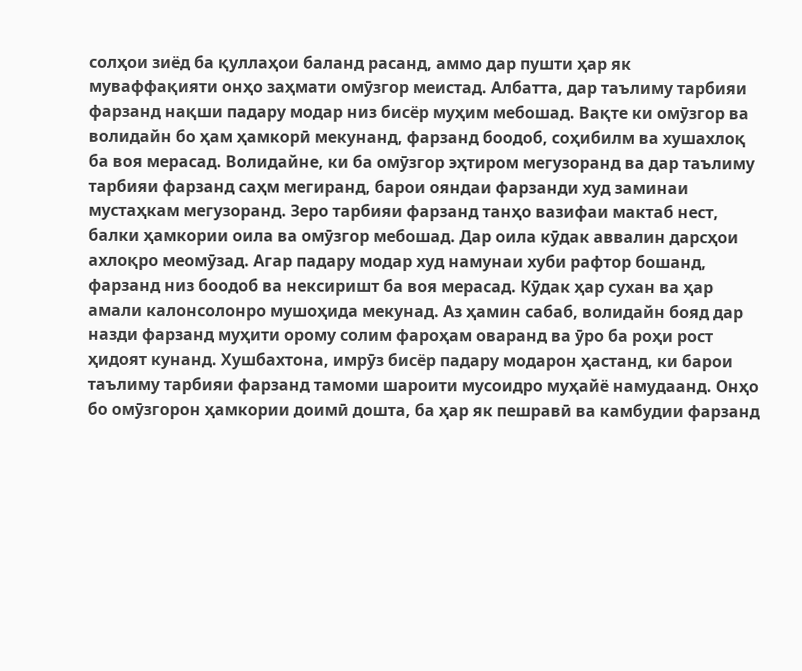солҳои зиёд ба қуллаҳои баланд расанд, аммо дар пушти ҳар як муваффақияти онҳо заҳмати омӯзгор меистад. Албатта, дар таълиму тарбияи фарзанд нақши падару модар низ бисёр муҳим мебошад. Вақте ки омӯзгор ва волидайн бо ҳам ҳамкорӣ мекунанд, фарзанд боодоб, соҳибилм ва хушахлоқ ба воя мерасад. Волидайне, ки ба омӯзгор эҳтиром мегузоранд ва дар таълиму тарбияи фарзанд саҳм мегиранд, барои ояндаи фарзанди худ заминаи мустаҳкам мегузоранд. Зеро тарбияи фарзанд танҳо вазифаи мактаб нест, балки ҳамкории оила ва омӯзгор мебошад. Дар оила кӯдак аввалин дарсҳои ахлоқро меомӯзад. Агар падару модар худ намунаи хуби рафтор бошанд, фарзанд низ боодоб ва нексиришт ба воя мерасад. Кӯдак ҳар сухан ва ҳар амали калонсолонро мушоҳида мекунад. Аз ҳамин сабаб, волидайн бояд дар назди фарзанд муҳити орому солим фароҳам оваранд ва ӯро ба роҳи рост ҳидоят кунанд. Хушбахтона, имрӯз бисёр падару модарон ҳастанд, ки барои таълиму тарбияи фарзанд тамоми шароити мусоидро муҳайё намудаанд. Онҳо бо омӯзгорон ҳамкории доимӣ дошта, ба ҳар як пешравӣ ва камбудии фарзанд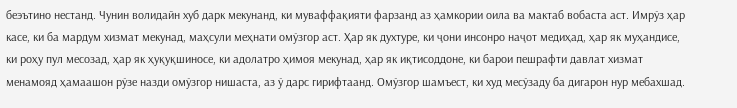беэътино нестанд. Чунин волидайн хуб дарк мекунанд, ки муваффақияти фарзанд аз ҳамкории оила ва мактаб вобаста аст. Имрӯз ҳар касе, ки ба мардум хизмат мекунад, маҳсули меҳнати омӯзгор аст. Ҳар як духтуре, ки ҷони инсонро наҷот медиҳад, ҳар як муҳандисе, ки роҳу пул месозад, ҳар як ҳуқуқшиносе, ки адолатро ҳимоя мекунад, ҳар як иқтисоддоне, ки барои пешрафти давлат хизмат менамояд ҳамаашон рӯзе назди омӯзгор нишаста, аз ӯ дарс гирифтаанд. Омӯзгор шамъест, ки худ месӯзаду ба дигарон нур мебахшад.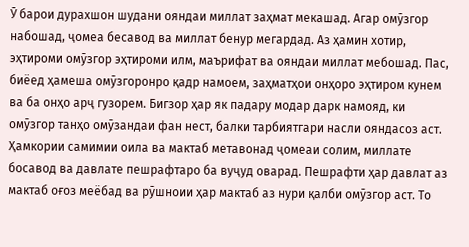Ӯ барои дурахшон шудани ояндаи миллат заҳмат мекашад. Агар омӯзгор набошад, ҷомеа бесавод ва миллат бенур мегардад. Аз ҳамин хотир, эҳтироми омӯзгор эҳтироми илм, маърифат ва ояндаи миллат мебошад. Пас, биёед ҳамеша омӯзгоронро қадр намоем, заҳматҳои онҳоро эҳтиром кунем ва ба онҳо арҷ гузорем. Бигзор ҳар як падару модар дарк намояд, ки омӯзгор танҳо омӯзандаи фан нест, балки тарбиятгари насли ояндасоз аст. Ҳамкории самимии оила ва мактаб метавонад ҷомеаи солим, миллате босавод ва давлате пешрафтаро ба вуҷуд оварад. Пешрафти ҳар давлат аз мактаб оғоз меёбад ва рӯшноии ҳар мактаб аз нури қалби омӯзгор аст. То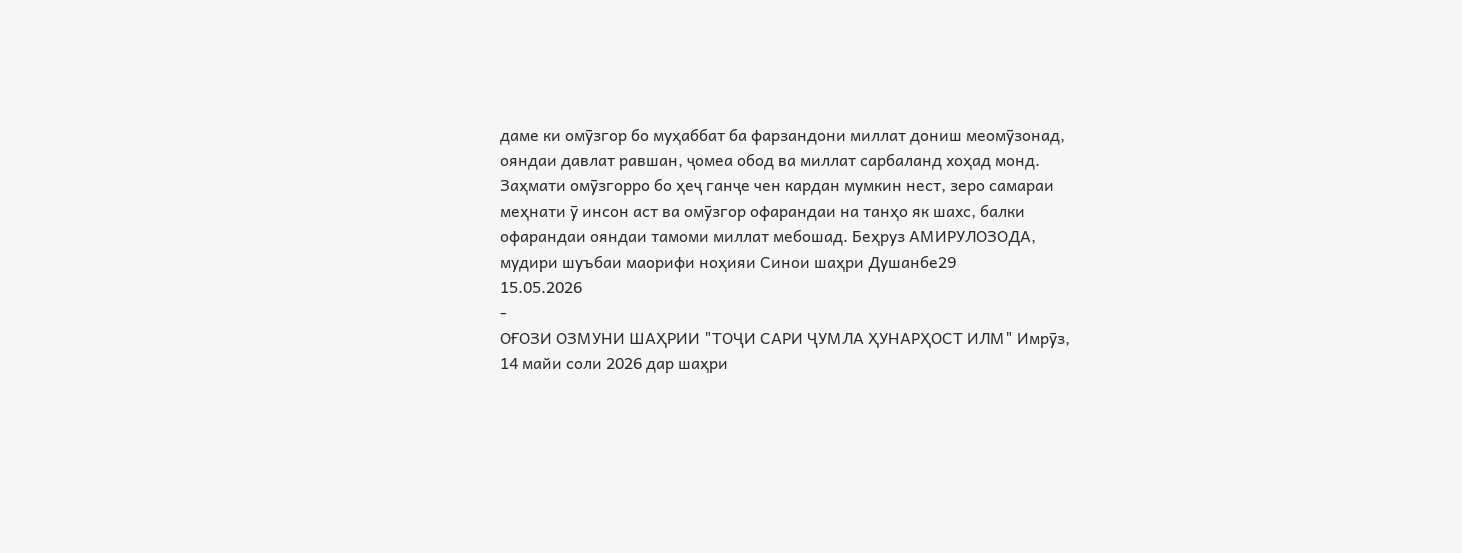даме ки омӯзгор бо муҳаббат ба фарзандони миллат дониш меомӯзонад, ояндаи давлат равшан, ҷомеа обод ва миллат сарбаланд хоҳад монд. Заҳмати омӯзгорро бо ҳеҷ ганҷе чен кардан мумкин нест, зеро самараи меҳнати ӯ инсон аст ва омӯзгор офарандаи на танҳо як шахс, балки офарандаи ояндаи тамоми миллат мебошад. Беҳруз АМИРУЛОЗОДА, мудири шуъбаи маорифи ноҳияи Синои шаҳри Душанбе29
15.05.2026
-
ОҒОЗИ ОЗМУНИ ШАҲРИИ "ТОҶИ САРИ ҶУМЛА ҲУНАРҲОСТ ИЛМ" Имрӯз, 14 майи соли 2026 дар шаҳри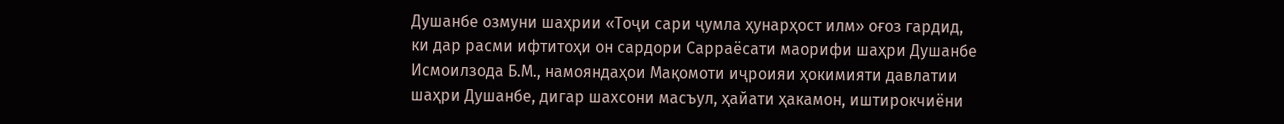Душанбе озмуни шаҳрии «Тоҷи сари ҷумла ҳунарҳост илм» оғоз гардид, ки дар расми ифтитоҳи он сардори Сарраёсати маорифи шаҳри Душанбе Исмоилзода Б.М., намояндаҳои Мақомоти иҷроияи ҳокимияти давлатии шаҳри Душанбе, дигар шахсони масъул, ҳайати ҳакамон, иштирокчиёни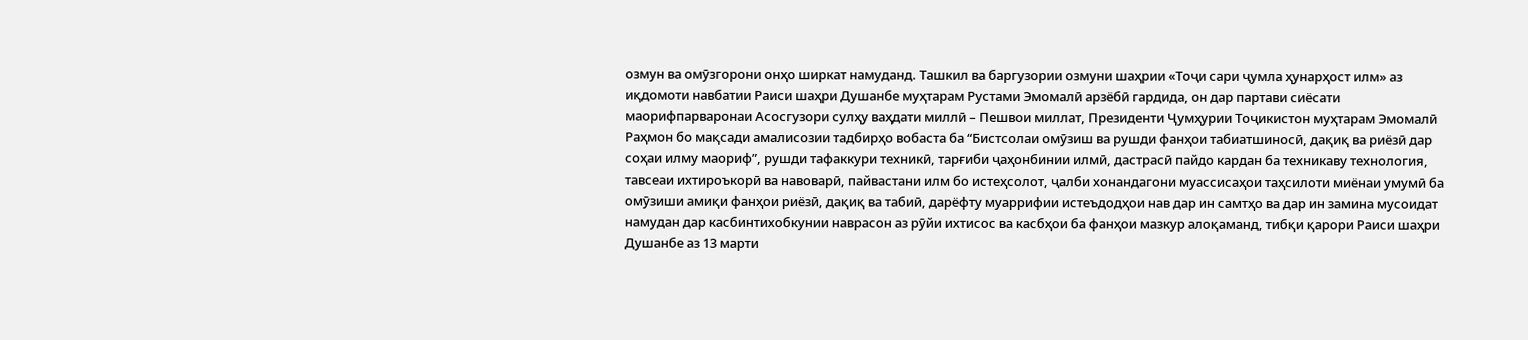озмун ва омӯзгорони онҳо ширкат намуданд. Ташкил ва баргузории озмуни шаҳрии «Тоҷи сари ҷумла ҳунарҳост илм» аз иқдомоти навбатии Раиси шаҳри Душанбе муҳтарам Рустами Эмомалӣ арзёбӣ гардида, он дар партави сиёсати маорифпарваронаи Асосгузори сулҳу ваҳдати миллӣ – Пешвои миллат, Президенти Ҷумҳурии Тоҷикистон муҳтарам Эмомалӣ Раҳмон бо мақсади амалисозии тадбирҳо вобаста ба “Бистсолаи омӯзиш ва рушди фанҳои табиатшиносӣ, дақиқ ва риёзӣ дар соҳаи илму маориф”, рушди тафаккури техникӣ, тарғиби ҷаҳонбинии илмӣ, дастрасӣ пайдо кардан ба техникаву технология, тавсеаи ихтироъкорӣ ва навоварӣ, пайвастани илм бо истеҳсолот, ҷалби хонандагони муассисаҳои таҳсилоти миёнаи умумӣ ба омӯзиши амиқи фанҳои риёзӣ, дақиқ ва табиӣ, дарёфту муаррифии истеъдодҳои нав дар ин самтҳо ва дар ин замина мусоидат намудан дар касбинтихобкунии наврасон аз рӯйи ихтисос ва касбҳои ба фанҳои мазкур алоқаманд, тибқи қарори Раиси шаҳри Душанбе аз 13 марти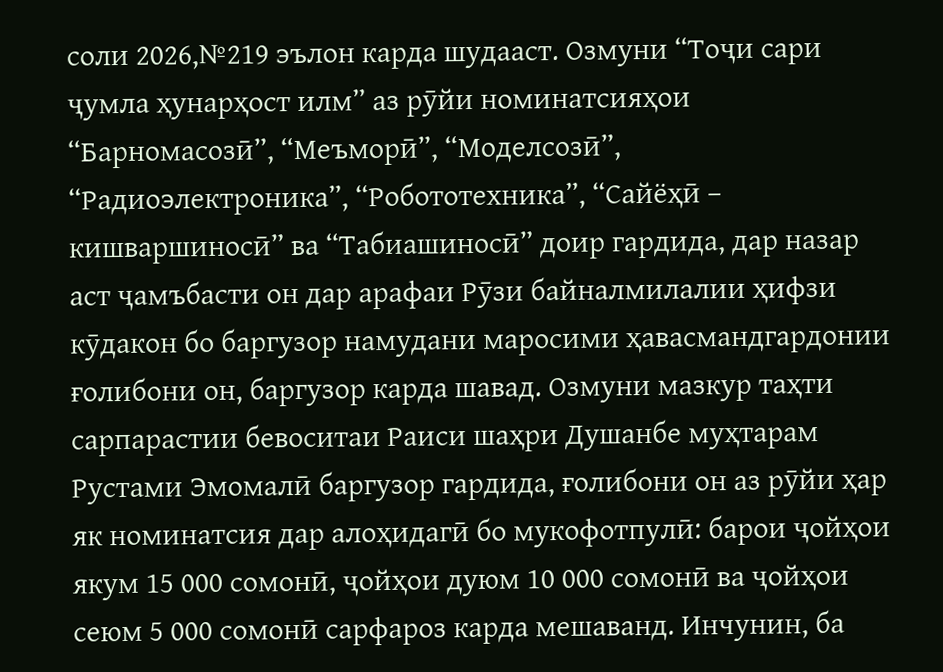соли 2026,№219 эълон карда шудааст. Озмуни “Тоҷи сари ҷумла ҳунарҳост илм” аз рӯйи номинатсияҳои “Барномасозӣ”, “Меъморӣ”, “Моделсозӣ”, “Радиоэлектроника”, “Робототехника”, “Сайёҳӣ – кишваршиносӣ” ва “Табиашиносӣ” доир гардида, дар назар аст ҷамъбасти он дар арафаи Рӯзи байналмилалии ҳифзи кӯдакон бо баргузор намудани маросими ҳавасмандгардонии ғолибони он, баргузор карда шавад. Озмуни мазкур таҳти сарпарастии бевоситаи Раиси шаҳри Душанбе муҳтарам Рустами Эмомалӣ баргузор гардида, ғолибони он аз рӯйи ҳар як номинатсия дар алоҳидагӣ бо мукофотпулӣ: барои ҷойҳои якум 15 000 сомонӣ, ҷойҳои дуюм 10 000 сомонӣ ва ҷойҳои сеюм 5 000 сомонӣ сарфароз карда мешаванд. Инчунин, ба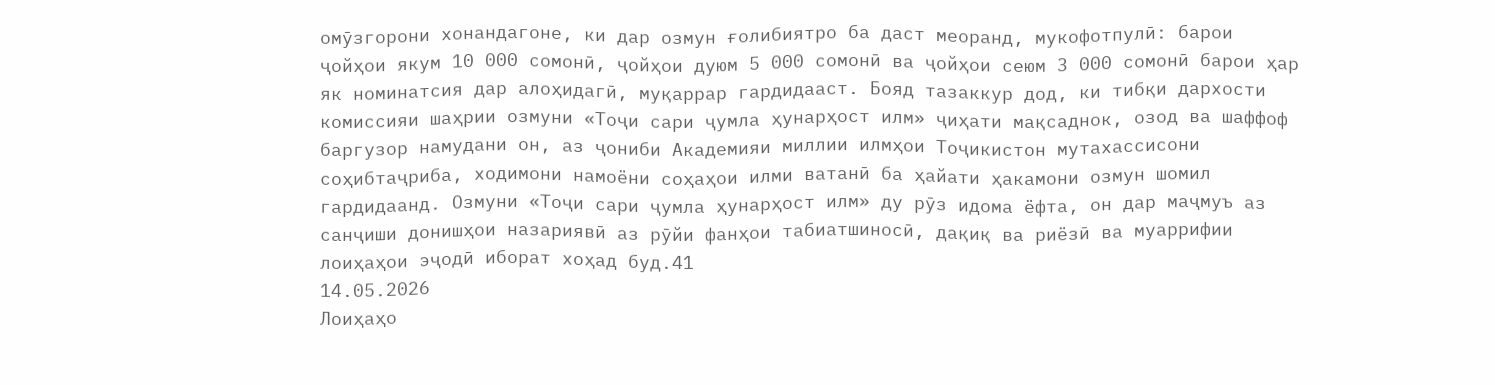омӯзгорони хонандагоне, ки дар озмун ғолибиятро ба даст меоранд, мукофотпулӣ: барои ҷойҳои якум 10 000 сомонӣ, ҷойҳои дуюм 5 000 сомонӣ ва ҷойҳои сеюм 3 000 сомонӣ барои ҳар як номинатсия дар алоҳидагӣ, муқаррар гардидааст. Бояд тазаккур дод, ки тибқи дархости комиссияи шаҳрии озмуни «Тоҷи сари ҷумла ҳунарҳост илм» ҷиҳати мақсаднок, озод ва шаффоф баргузор намудани он, аз ҷониби Академияи миллии илмҳои Тоҷикистон мутахассисони соҳибтаҷриба, ходимони намоёни соҳаҳои илми ватанӣ ба ҳайати ҳакамони озмун шомил гардидаанд. Озмуни «Тоҷи сари ҷумла ҳунарҳост илм» ду рӯз идома ёфта, он дар маҷмуъ аз санҷиши донишҳои назариявӣ аз рӯйи фанҳои табиатшиносӣ, дақиқ ва риёзӣ ва муаррифии лоиҳаҳои эҷодӣ иборат хоҳад буд.41
14.05.2026
Лоиҳаҳо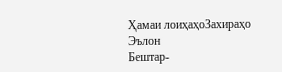Ҳамаи лоиҳаҳоЗахираҳо
Эълон
Бештар-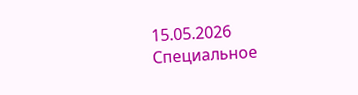15.05.2026
Специальное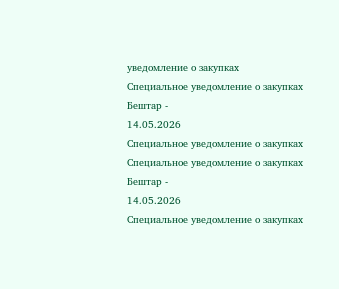уведомление о закупках
Специальное уведомление о закупках Бештар -
14.05.2026
Специальное уведомление о закупках
Специальное уведомление о закупках Бештар -
14.05.2026
Специальное уведомление о закупках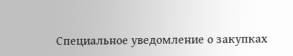Специальное уведомление о закупках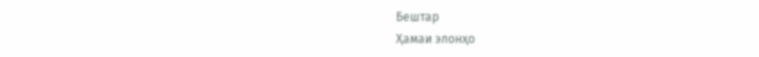Бештар
Ҳамаи элонҳо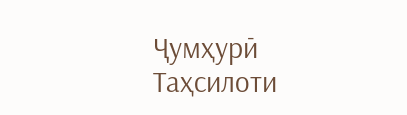Ҷумҳурӣ
Таҳсилоти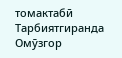томактабӣ
Тарбиятгиранда
Омӯзгор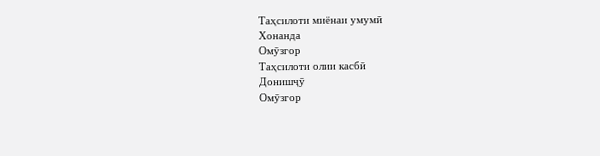Таҳсилоти миёнаи умумӣ
Хонанда
Омӯзгор
Таҳсилоти олии касбӣ
Донишҷӯ
Омӯзгор